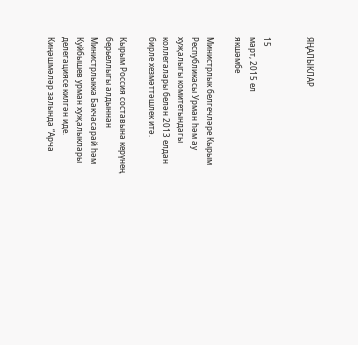ЯҢАЛЫКЛАР


15
март, 2015 ел
якшәмбе

Министрлык белгечләре Кырым Республикасы Урман һәм ау хуҗалыгы комитетындагы коллегалары белән 2013 елдан бирле хезмәттәшлек итә.

Кырым Россия составына керүнең берьеллыгы алдыннан Министрлыкка Бакчасарай һәм Куйбышев урман хуҗалыклары делегациясе килгән иде. Киңәшмәләр залында “Арча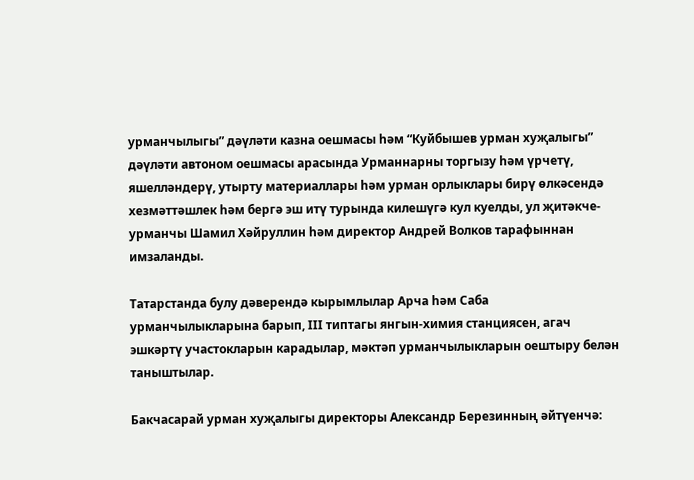урманчылыгы” дәүләти казна оешмасы һәм “Куйбышев урман хуҗалыгы” дәүләти автоном оешмасы арасында Урманнарны торгызу һәм үрчетү, яшелләндерү, утырту материаллары һәм урман орлыклары бирү өлкәсендә хезмәттәшлек һәм бергә эш итү турында килешүгә кул куелды, ул җитәкче-урманчы Шамил Хәйруллин һәм директор Андрей Волков тарафыннан имзаланды.

Татарстанда булу дәверендә кырымлылар Арча һәм Саба урманчылыкларына барып, III типтагы янгын-химия станциясен, агач эшкәртү участокларын карадылар, мәктәп урманчылыкларын оештыру белән таныштылар.

Бакчасарай урман хуҗалыгы директоры Александр Березинның әйтүенчә: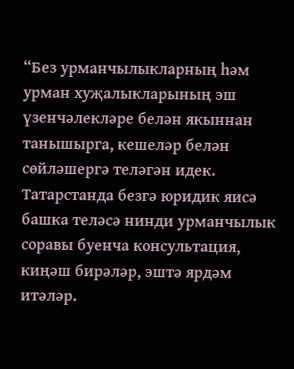“Без урманчылыкларның һәм урман хуҗалыкларының эш үзенчәлекләре белән якыннан танышырга, кешеләр белән сөйләшергә теләгән идек. Татарстанда безгә юридик яисә башка теләсә нинди урманчылык соравы буенча консультация, киңәш бирәләр, эштә ярдәм итәләр.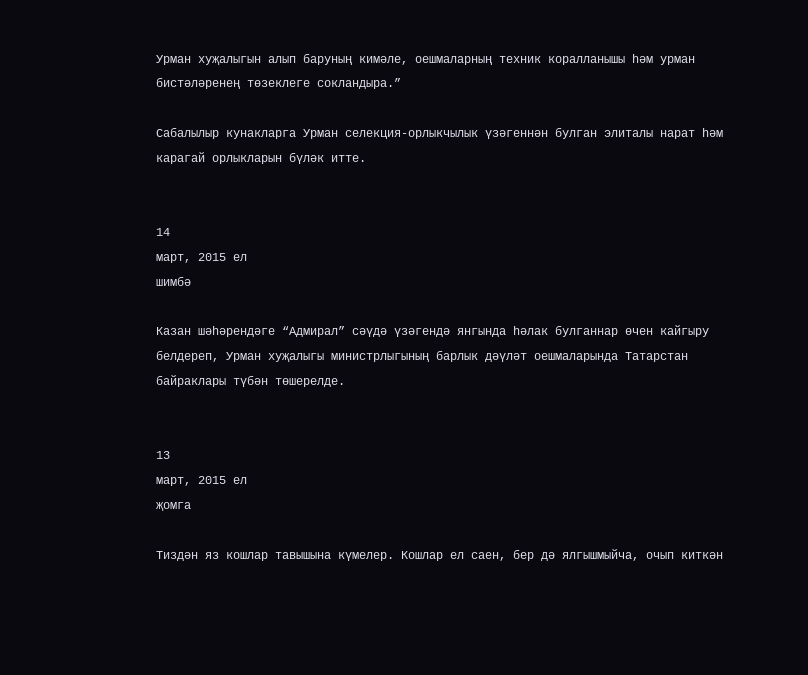Урман хуҗалыгын алып баруның кимәле, оешмаларның техник коралланышы һәм урман бистәләренең төзеклеге сокландыра.”

Сабалылыр кунакларга Урман селекция-орлыкчылык үзәгеннән булган элиталы нарат һәм карагай орлыкларын бүләк итте.


14
март, 2015 ел
шимбә

Казан шәһәрендәге “Адмирал” сәүдә үзәгендә янгында һәлак булганнар өчен кайгыру белдереп, Урман хуҗалыгы министрлыгының барлык дәүләт оешмаларында Татарстан байраклары түбән төшерелде.


13
март, 2015 ел
җомга

Тиздән яз кошлар тавышына күмелер. Кошлар ел саен, бер дә ялгышмыйча, очып киткән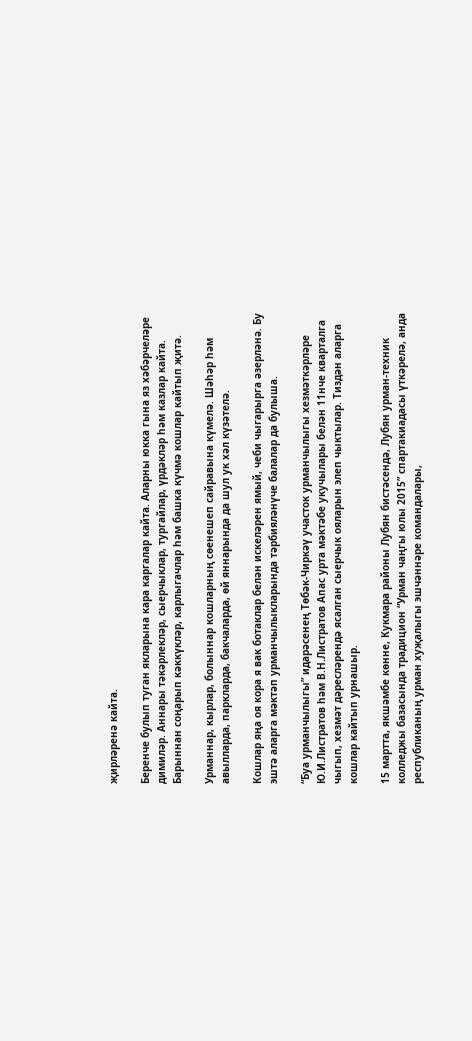җирләренә кайта.

Беренче булып туган якларына кара каргалар кайта. Аларны юкка гына яз хәбәрчеләре димиләр. Аннары тәкәрлекләр, сыерчыклар, тургайлар, үрдәкләр һәм казлар кайта. Барыннан соңарып кәккүкләр, карлыгачлар һәм башка күчмә кошлар кайтып җитә.

Урманнар, кырлар, болыннар кошларның сөенешеп сайравына күмелә. Шәһәр һәм авылларда, паркларда, бакчаларда, өй яннарында да шул ук хәл күзәтелә.

Кошлар яңа оя кора я вак ботаклар белән искеләрен ямый, чеби чыгарырга әзерләнә. Бу эштә аларга мәктәп урманчылыкларында тәрбияләнүче балалар да булыша.

“Буа урманчылыгы” идарәсенең Төбәк-Чиркәү участок урманчылыгы хезмәткәрләре Ю.И.Листратов һәм В.Н.Листратов Апас урта мәктәбе укучылары белән 11нче кварталга чыгып, хезмәт дәресләрендә ясалган сыерчык ояларын элеп чыктылар. Тиздән аларга кошлар кайтып урнашыр.

15 мартта, якшәмбе көнне, Кукмара районы Лубян бистәсендә, Лубян урман-техник колледжы базасында традицион “Урман чаңгы юлы 2015” спартакиадасы үткәрелә, анда республиканың урман хуҗалыгы эшчәннәре командалары,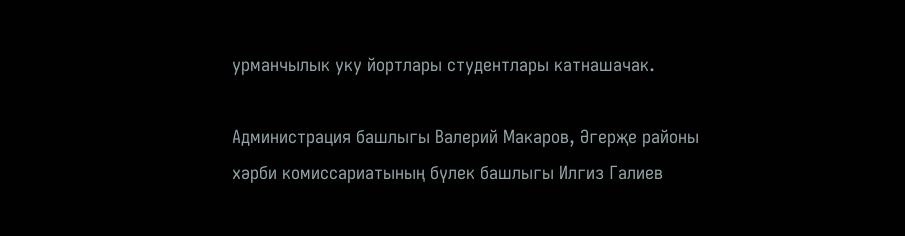урманчылык уку йортлары студентлары катнашачак.

Администрация башлыгы Валерий Макаров, Әгерҗе районы хәрби комиссариатының бүлек башлыгы Илгиз Галиев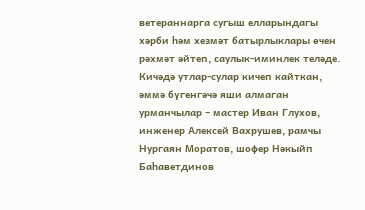ветераннарга сугыш елларындагы хәрби һәм хезмәт батырлыклары өчен рәхмәт әйтеп, саулык-иминлек теләде. Кичәдә утлар-сулар кичеп кайткан, әммә бүгенгәчә яши алмаган урманчылар – мастер Иван Глухов, инженер Алексей Вахрушев, рамчы Нургаян Моратов, шофер Нәкыйп Баһаветдинов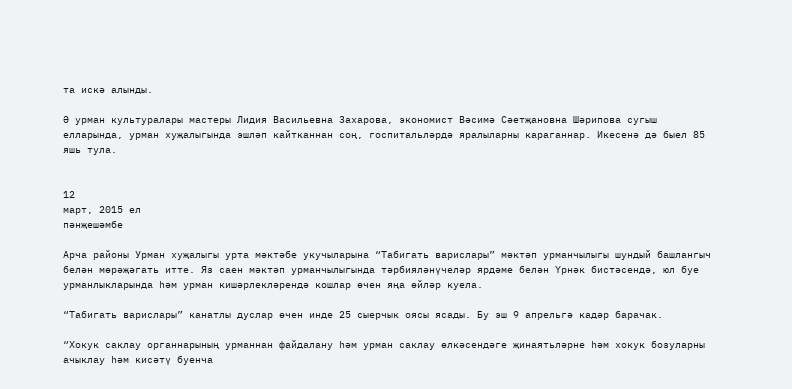та искә алынды.

Ә урман культуралары мастеры Лидия Васильевна Захарова, экономист Вәсимә Сәетҗановна Шәрипова сугыш елларында, урман хуҗалыгында эшләп кайтканнан соң, госпитальләрдә яралыларны караганнар. Икесенә дә быел 85 яшь тула.


12
март, 2015 ел
пәнҗешәмбе

Арча районы Урман хуҗалыгы урта мәктәбе укучыларына “Табигать варислары” мәктәп урманчылыгы шундый башлангыч белән мөрәҗәгать итте. Яз саен мәктәп урманчылыгында тәрбияләнүчеләр ярдәме белән Үрнәк бистәсендә, юл буе урманлыкларында һәм урман кишәрлекләрендә кошлар өчен яңа өйләр куела.

“Табигать варислары” канатлы дуслар өчен инде 25 сыерчык оясы ясады. Бу эш 9 апрельгә кадәр барачак.

“Хокук саклау органнарының урманнан файдалану һәм урман саклау өлкәсендәге җинаятьләрне һәм хокук бозуларны ачыклау һәм кисәтү буенча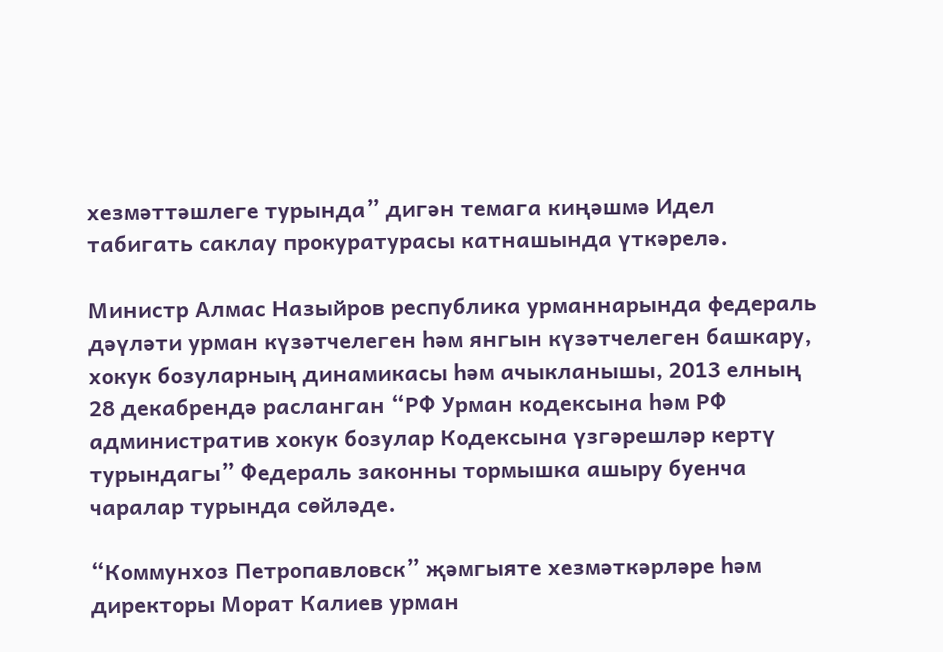хезмәттәшлеге турында” дигән темага киңәшмә Идел табигать саклау прокуратурасы катнашында үткәрелә.

Министр Алмас Назыйров республика урманнарында федераль дәүләти урман күзәтчелеген һәм янгын күзәтчелеген башкару, хокук бозуларның динамикасы һәм ачыкланышы, 2013 елның 28 декабрендә расланган “РФ Урман кодексына һәм РФ административ хокук бозулар Кодексына үзгәрешләр кертү турындагы” Федераль законны тормышка ашыру буенча чаралар турында сөйләде.

“Коммунхоз Петропавловск” җәмгыяте хезмәткәрләре һәм директоры Морат Калиев урман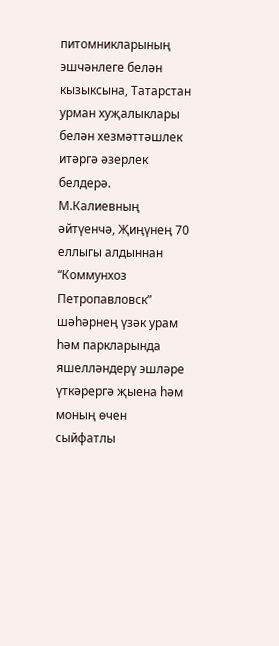питомникларының эшчәнлеге белән кызыксына, Татарстан урман хуҗалыклары белән хезмәттәшлек итәргә әзерлек белдерә. М.Калиевның әйтүенчә, Җиңүнең 70 еллыгы алдыннан “Коммунхоз Петропавловск” шәһәрнең үзәк урам һәм паркларында яшелләндерү эшләре үткәрергә җыена һәм моның өчен сыйфатлы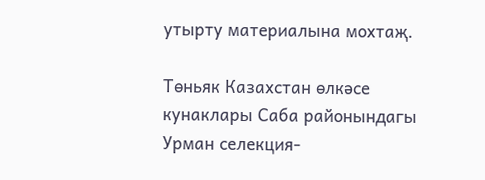утырту материалына мохтаҗ.

Төньяк Казахстан өлкәсе кунаклары Саба районындагы Урман селекция-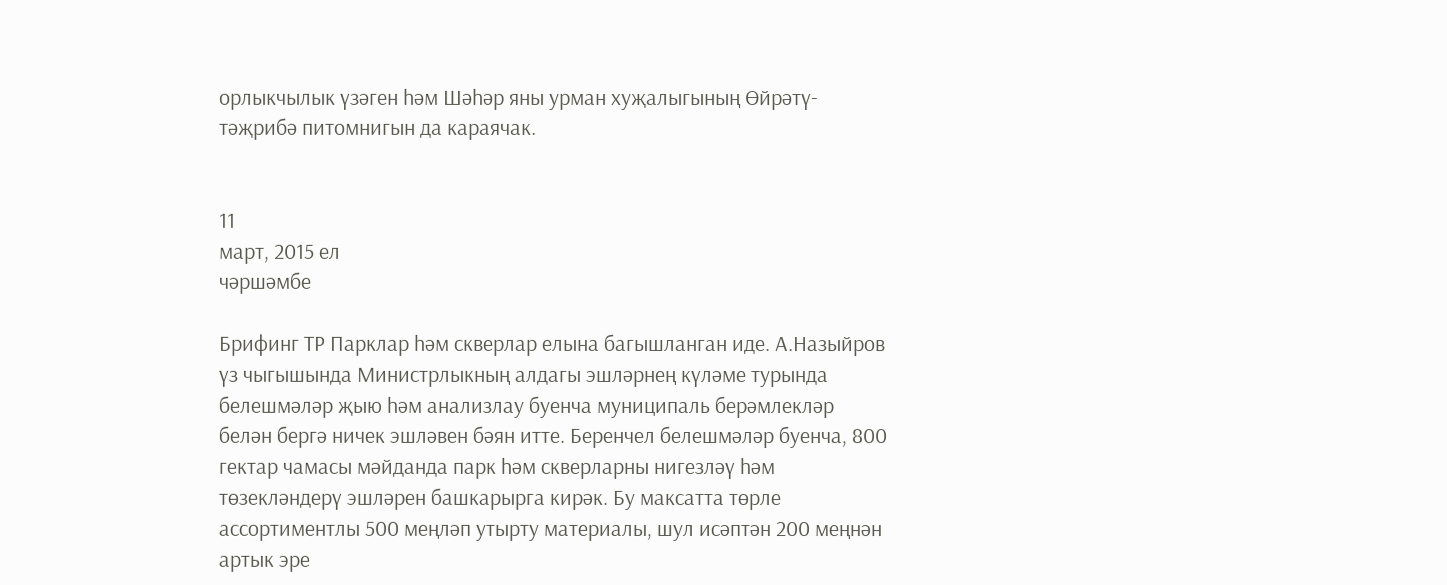орлыкчылык үзәген һәм Шәһәр яны урман хуҗалыгының Өйрәтү-тәҗрибә питомнигын да караячак.


11
март, 2015 ел
чәршәмбе

Брифинг ТР Парклар һәм скверлар елына багышланган иде. А.Назыйров үз чыгышында Министрлыкның алдагы эшләрнең күләме турында белешмәләр җыю һәм анализлау буенча муниципаль берәмлекләр белән бергә ничек эшләвен бәян итте. Беренчел белешмәләр буенча, 800 гектар чамасы мәйданда парк һәм скверларны нигезләү һәм төзекләндерү эшләрен башкарырга кирәк. Бу максатта төрле ассортиментлы 500 меңләп утырту материалы, шул исәптән 200 меңнән артык эре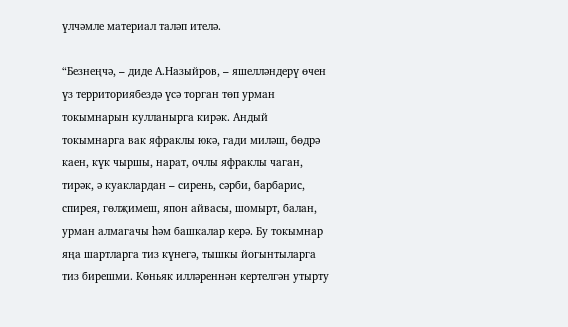үлчәмле материал таләп ителә.

“Безнеңчә, – диде А.Назыйров, – яшелләндерү өчен үз территориябездә үсә торган төп урман токымнарын кулланырга кирәк. Андый токымнарга вак яфраклы юкә, гади миләш, бөдрә каен, күк чыршы, нарат, очлы яфраклы чаган, тирәк, ә куаклардан – сирень, сәрби, барбарис, спирея, гөлҗимеш, япон айвасы, шомырт, балан, урман алмагачы һәм башкалар керә. Бу токымнар яңа шартларга тиз күнегә, тышкы йогынтыларга тиз бирешми. Көньяк илләреннән кертелгән утырту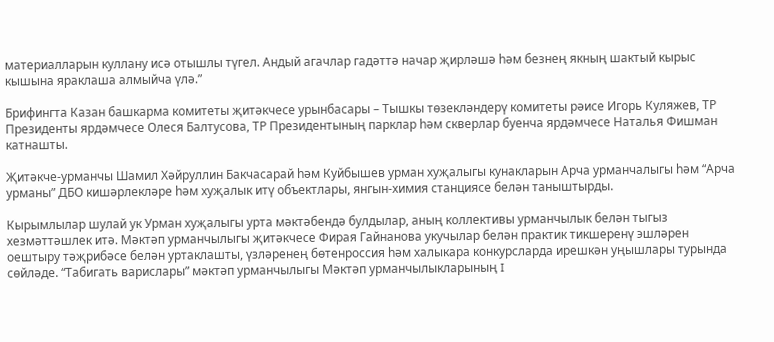материалларын куллану исә отышлы түгел. Андый агачлар гадәттә начар җирләшә һәм безнең якның шактый кырыс кышына яраклаша алмыйча үлә.”

Брифингта Казан башкарма комитеты җитәкчесе урынбасары – Тышкы төзекләндерү комитеты рәисе Игорь Куляжев, ТР Президенты ярдәмчесе Олеся Балтусова, ТР Президентының парклар һәм скверлар буенча ярдәмчесе Наталья Фишман катнашты.

Җитәкче-урманчы Шамил Хәйруллин Бакчасарай һәм Куйбышев урман хуҗалыгы кунакларын Арча урманчалыгы һәм “Арча урманы” ДБО кишәрлекләре һәм хуҗалык итү объектлары, янгын-химия станциясе белән таныштырды.

Кырымлылар шулай ук Урман хуҗалыгы урта мәктәбендә булдылар, аның коллективы урманчылык белән тыгыз хезмәттәшлек итә. Мәктәп урманчылыгы җитәкчесе Фирая Гайнанова укучылар белән практик тикшеренү эшләрен оештыру тәҗрибәсе белән уртаклашты, үзләренең бөтенроссия һәм халыкара конкурсларда ирешкән уңышлары турында сөйләде. “Табигать варислары” мәктәп урманчылыгы Мәктәп урманчылыкларының I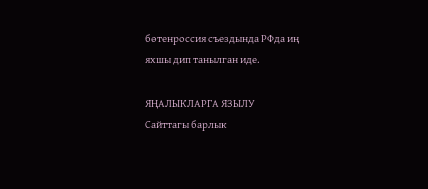бөтенроссия съездында РФда иң яхшы дип танылган иде.

ЯҢАЛЫКЛАРГА ЯЗЫЛУ
Сайттагы барлык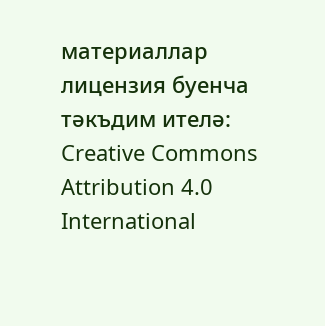материаллар лицензия буенча тәкъдим ителә:
Creative Commons Attribution 4.0 International